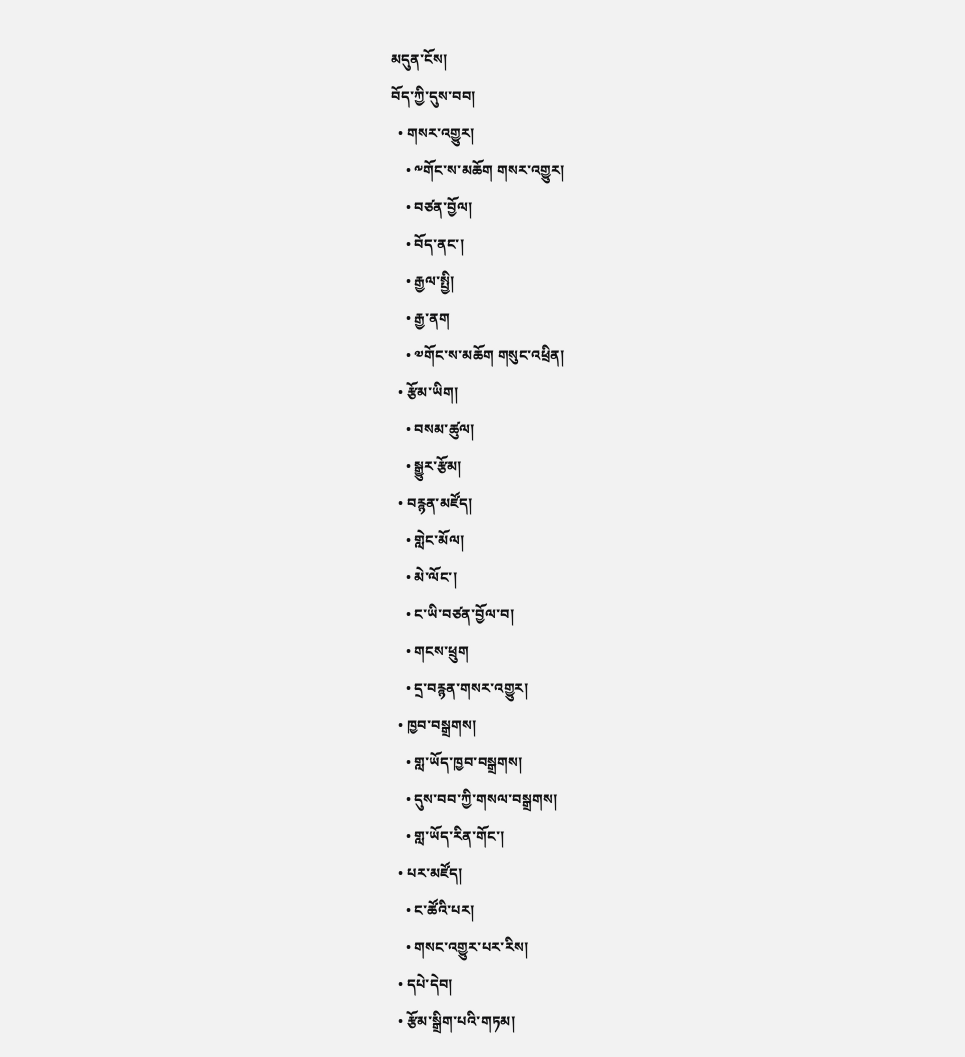མདུན་ངོས།
བོད་ཀྱི་དུས་བབ།
  • གསར་འགྱུར།
    • ༸གོང་ས་མཆོག གསར་འགྱུར།
    • བཙན་བྱོལ།
    • བོད་ནང་།
    • རྒྱལ་སྤྱི།
    • རྒྱ་ནག
    • ༧གོང་ས་མཆོག གསུང་འཕྲིན།
  • རྩོམ་ཡིག།
    • བསམ་ཚུལ།
    • སྒྱུར་རྩོམ།
  • བརྙན་མཛོད།
    • གླེང་མོལ།
    • མེ་ལོང་།
    • ང་ཡི་བཙན་བྱོལ་བ།
    • གངས་ཕྲུག
    • དྲ་བརྙན་གསར་འགྱུར།
  • ཁྱབ་བསྒྲགས།
    • གླ་ཡོད་ཁྱབ་བསྒྲགས།
    • དུས་བབ་ཀྱི་གསལ་བསྒྲགས།
    • གླ་ཡོད་རིན་གོང་།
  • པར་མཛོད།
    • ང་ཚོའི་པར།
    • གསང་འགྱུར་པར་རིས།
  • དཔེ་དེབ།
  • རྩོམ་སྒྲིག་པའི་གཏམ།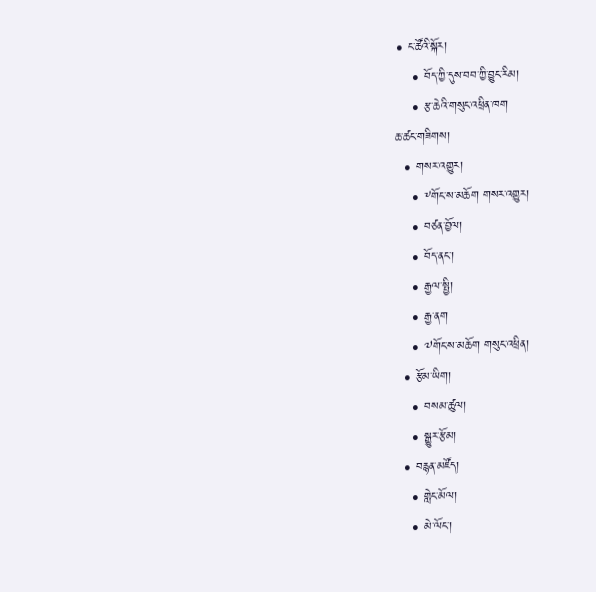• ང་ཚོའི་སྐོར།
    • བོད་ཀྱི་དུས་བབ་ཀྱི་བྱུང་རིམ།
    • རྩ་ཆེའི་གསུང་འཕྲིན་ཁག
ཆ་ཚང་གཟིགས།
  • གསར་འགྱུར།
    • ༸གོང་ས་མཆོག གསར་འགྱུར།
    • བཙན་བྱོལ།
    • བོད་ནང་།
    • རྒྱལ་སྤྱི།
    • རྒྱ་ནག
    • ༧གོང་ས་མཆོག གསུང་འཕྲིན།
  • རྩོམ་ཡིག།
    • བསམ་ཚུལ།
    • སྒྱུར་རྩོམ།
  • བརྙན་མཛོད།
    • གླེང་མོལ།
    • མེ་ལོང་།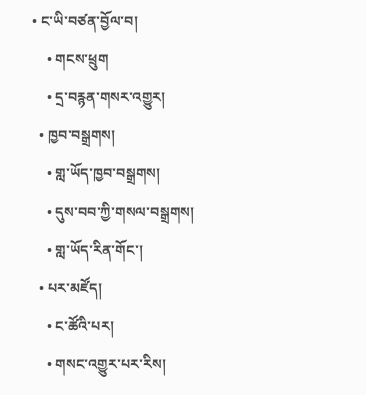• ང་ཡི་བཙན་བྱོལ་བ།
    • གངས་ཕྲུག
    • དྲ་བརྙན་གསར་འགྱུར།
  • ཁྱབ་བསྒྲགས།
    • གླ་ཡོད་ཁྱབ་བསྒྲགས།
    • དུས་བབ་ཀྱི་གསལ་བསྒྲགས།
    • གླ་ཡོད་རིན་གོང་།
  • པར་མཛོད།
    • ང་ཚོའི་པར།
    • གསང་འགྱུར་པར་རིས།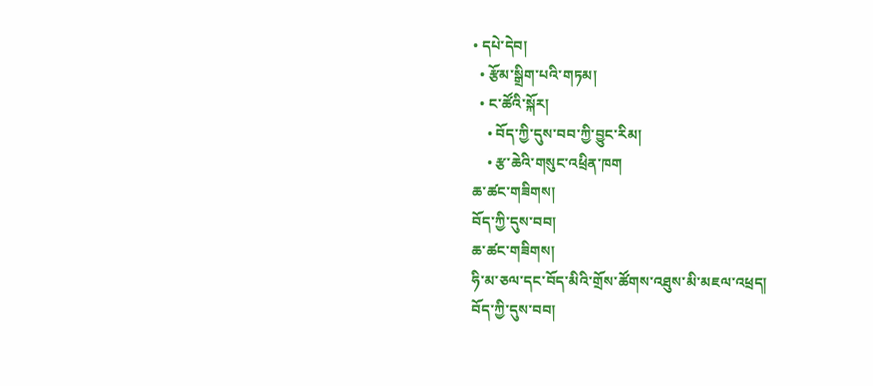• དཔེ་དེབ།
  • རྩོམ་སྒྲིག་པའི་གཏམ།
  • ང་ཚོའི་སྐོར།
    • བོད་ཀྱི་དུས་བབ་ཀྱི་བྱུང་རིམ།
    • རྩ་ཆེའི་གསུང་འཕྲིན་ཁག
ཆ་ཚང་གཟིགས།
བོད་ཀྱི་དུས་བབ།
ཆ་ཚང་གཟིགས།
ཧི་མ་ཅལ་དང་བོད་མིའི་གྲོས་ཚོགས་འཐུས་མི་མཇལ་འཕྲད།
བོད་ཀྱི་དུས་བབ།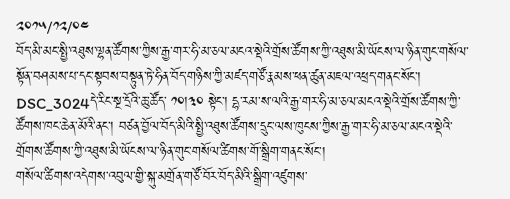༢༠༡༥/༡༢/༠༤
བོད་མི་མང་སྤྱི་འཐུས་ལྷན་ཚོགས་ཀྱིས་རྒྱ་གར་ཧི་མ་ཅལ་མངའ་སྡེའི་གྲོས་ཚོགས་ཀྱི་འཐུས་མི་ཡོངས་ལ་ཉིན་གུང་གསོལ་སྟོན་བཤམས་པ་དང་སྟབས་བསྟུན་ཏེ་ཧིན་བོད་གཉིས་ཀྱི་མཛད་གཙོ་རྣམས་ཕན་ཚུན་མཇལ་འཕྲད་གནང་སོང་།
DSC_3024དེ་རིང་སྔ་དྲོའི་ཆུ་ཚོད་ ༡༠།༣༠ སྟེང་། དྷ་རམ་ས་ལའི་རྒྱ་གར་ཧི་མ་ཅལ་མངའ་སྡེའི་གྲོས་ཚོགས་ཀྱི་ཚོགས་ཁང་ཆེན་མོའི་ནང་། བཙན་བྱོལ་བོད་མིའི་སྤྱི་འཐུས་ཚོགས་དྲུང་ལས་ཁུངས་ཀྱིས་རྒྱ་གར་ཧི་མ་ཅལ་མངའ་སྡེའི་གྲོགས་ཚོགས་ཀྱི་འཐུས་མི་ཡོངས་ལ་ཉིན་གུང་གསོལ་ཚིགས་གོ་སྒྲིག་གནང་སོང་།
གསོལ་ཚིགས་འདེགས་འབུལ་གྱི་སྐུ་མགྲོན་གཙོ་བོར་བོད་མིའི་སྒྲིག་འཛུགས་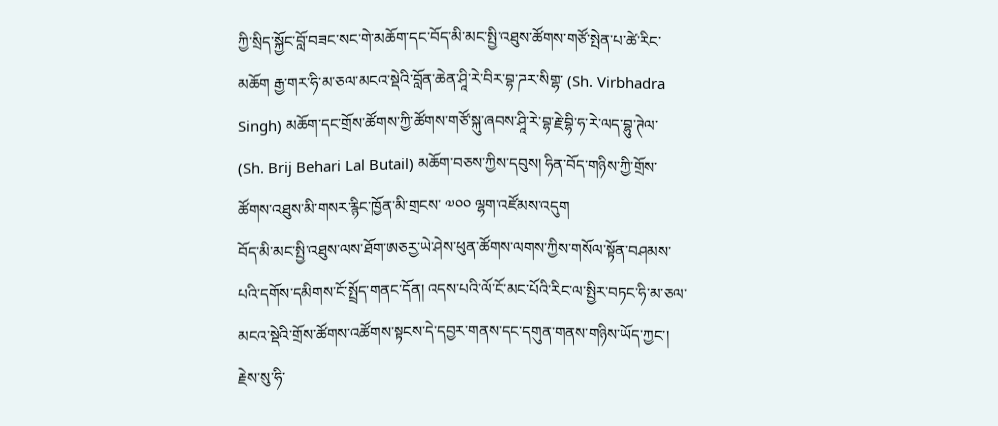ཀྱི་སྲིད་སྐྱོང་བློ་བཟང་སང་གེ་མཆོག་དང་བོད་མི་མང་སྤྱི་འཐུས་ཚོགས་གཙོ་སྤེན་པ་ཚེ་རིང་མཆོག རྒྱ་གར་ཧི་མ་ཅལ་མངའ་སྡེའི་བློན་ཆེན་ཤཱི་རེ་བིར་བྷ་ཌར་སིགྷ་ (Sh. Virbhadra Singh) མཆོག་དང་གྲོས་ཚོགས་ཀྱི་ཚོགས་གཙོ་སྐུ་ཞབས་ཤཱི་རེ་བྷ་རྗེ་བྷི་ཧ་རེ་ལད་བྷུ་ཊེལ་ (Sh. Brij Behari Lal Butail) མཆོག་བཅས་ཀྱིས་དབུས། ཧིན་བོད་གཉིས་ཀྱི་གྲོས་ཚོགས་འཐུས་མི་གསར་རྙིང་ཁྱོན་མི་གྲངས་ ༧༠༠ ལྷག་འཛོམས་འདུག
བོད་མི་མང་སྤྱི་འཐུས་ལས་ཐོག་ཨཅརྱ་ཡེ་ཤེས་ཕུན་ཚོགས་ལགས་ཀྱིས་གསོལ་སྟོན་བཤམས་པའི་དགོས་དམིགས་ངོ་སྤྲོད་གནང་དོན། འདས་པའི་ལོ་ངོ་མང་པོའི་རིང་ལ་སྤྱིར་བཏང་ཧི་མ་ཅལ་མངའ་སྡེའི་གྲོས་ཚོགས་འཚོགས་སྟངས་དེ་དབྱར་གནས་དང་དགུན་གནས་གཉིས་ཡོད་ཀྱང་། རྗེས་སུ་ཧི་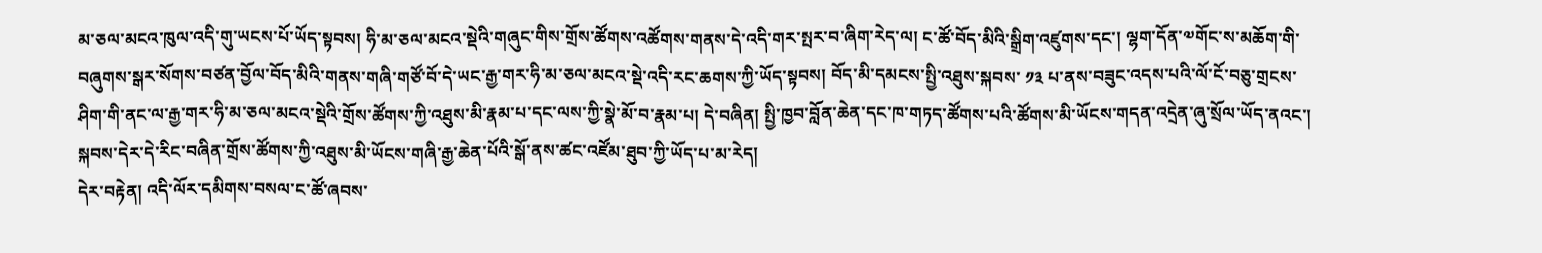མ་ཅལ་མངའ་ཁུལ་འདི་གུ་ཡངས་པོ་ཡོད་སྟབས། ཧི་མ་ཅལ་མངའ་སྡེའི་གཞུང་གིས་གྲོས་ཚོགས་འཚོགས་གནས་དེ་འདི་གར་སྤར་བ་ཞིག་རེད་ལ། ང་ཚོ་བོད་མིའི་སྒྲིག་འཛུགས་དང་། ལྷག་དོན་༧གོང་ས་མཆོག་གི་བཞུགས་སྒར་སོགས་བཙན་བྱོལ་བོད་མིའི་གནས་གཞི་གཙོ་བོ་དེ་ཡང་རྒྱ་གར་ཧི་མ་ཅལ་མངའ་སྡེ་འདི་རང་ཆགས་ཀྱི་ཡོད་སྟབས། བོད་མི་དམངས་སྤྱི་འཐུས་སྐབས་ ༡༣ པ་ནས་བཟུང་འདས་པའི་ལོ་ངོ་བཅུ་གྲངས་ཤིག་གི་ནང་ལ་རྒྱ་གར་ཧི་མ་ཅལ་མངའ་སྡེའི་གྲོས་ཚོགས་ཀྱི་འཐུས་མི་རྣམ་པ་དང་ལས་ཀྱི་སྣེ་མོ་བ་རྣམ་པ། དེ་བཞིན། སྤྱི་ཁྱབ་བློན་ཆེན་དང་ཁ་གཏད་ཚོགས་པའི་ཚོགས་མི་ཡོངས་གདན་འདྲེན་ཞུ་སྲོལ་ཡོད་ནའང་། སྐབས་དེར་དེ་རིང་བཞིན་གྲོས་ཚོགས་ཀྱི་འཐུས་མི་ཡོངས་གཞི་རྒྱ་ཆེན་པོའི་སྒོ་ནས་ཚང་འཛོམ་ཐུབ་ཀྱི་ཡོད་པ་མ་རེད།
དེར་བརྟེན། འདི་ལོར་དམིགས་བསལ་ང་ཚོ་ཞབས་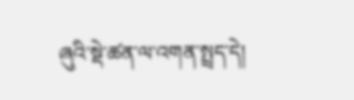ཞུའི་སྡེ་ཚན་ལ་འགན་སྤྲད་དེ།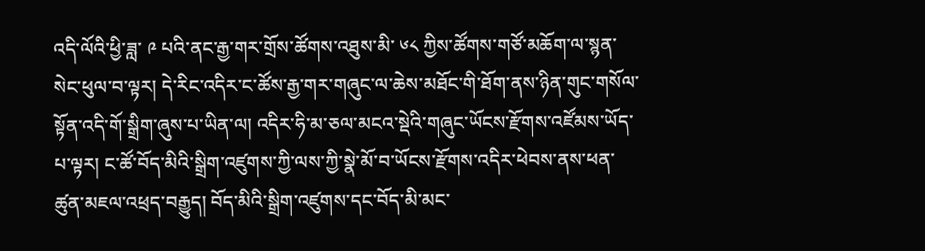འདི་ལོའི་ཕྱི་ཟླ་ ༩ པའི་ནང་རྒྱ་གར་གྲོས་ཚོགས་འཐུས་མི་ ༦༨ ཀྱིས་ཚོགས་གཙོ་མཆོག་ལ་སྙན་སེང་ཕུལ་བ་ལྟར། དེ་རིང་འདིར་ང་ཚོས་རྒྱ་གར་གཞུང་ལ་ཆེས་མཐོང་གི་ཐོག་ནས་ཉིན་གུང་གསོལ་སྟོན་འདི་གོ་སྒྲིག་ཞུས་པ་ཡིན་ལ། འདིར་ཧི་མ་ཅལ་མངའ་སྡེའི་གཞུང་ཡོངས་རྫོགས་འཛོམས་ཡོད་པ་ལྟར། ང་ཚོ་བོད་མིའི་སྒྲིག་འཛུགས་ཀྱི་ལས་ཀྱི་སྣེ་མོ་བ་ཡོངས་རྫོགས་འདིར་ཕེབས་ནས་ཕན་ཚུན་མཇལ་འཕྲད་བརྒྱུད། བོད་མིའི་སྒྲིག་འཛུགས་དང་བོད་མི་མང་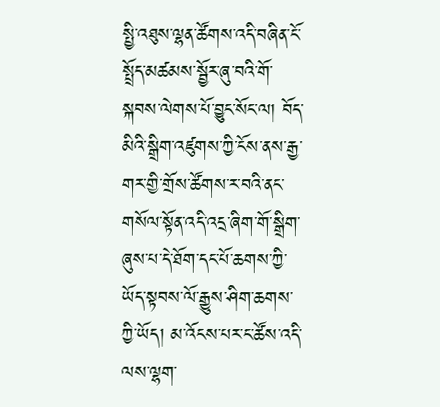སྤྱི་འཐུས་ལྷན་ཚོགས་འདི་བཞིན་ངོ་སྤྲོད་མཚམས་སྦྱོར་ཞུ་བའི་གོ་སྐབས་ལེགས་པོ་བྱུང་སོང་ལ། བོད་མིའི་སྒྲིག་འཛུགས་ཀྱི་ངོས་ནས་རྒྱ་གར་གྱི་གྲོས་ཚོགས་ར་བའི་ནང་གསོལ་སྟོན་འདི་འདྲ་ཞིག་གོ་སྒྲིག་ཞུས་པ་དེ་ཐོག་དང་པོ་ཆགས་ཀྱི་ཡོད་སྟབས་ལོ་རྒྱུས་ཤིག་ཆགས་ཀྱི་ཡོད། མ་འོངས་པར་ང་ཚོས་འདི་ལས་ལྷག་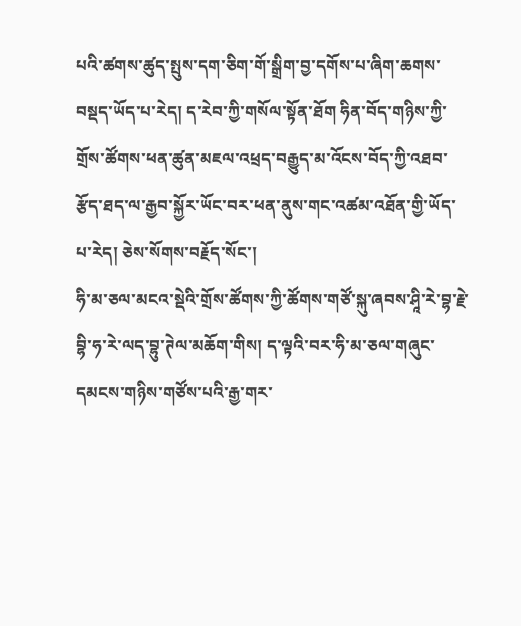པའི་ཚགས་ཚུད་སྤུས་དག་ཅིག་གོ་སྒྲིག་བྱ་དགོས་པ་ཞིག་ཆགས་བསྡད་ཡོད་པ་རེད། ད་རེབ་ཀྱི་གསོལ་སྟོན་ཐོག ཧིན་བོད་གཉིས་ཀྱི་གྲོས་ཚོགས་ཕན་ཚུན་མཇལ་འཕྲད་བརྒྱུད་མ་འོངས་བོད་ཀྱི་འཐབ་རྩོད་ཐད་ལ་རྒྱབ་སྐྱོར་ཡོང་བར་ཕན་ནུས་གང་འཚམ་འཐོན་གྱི་ཡོད་པ་རེད། ཅེས་སོགས་བརྗོད་སོང་།
ཧི་མ་ཅལ་མངའ་སྡེའི་གྲོས་ཚོགས་ཀྱི་ཚོགས་གཙོ་སྐུ་ཞབས་ཤཱི་རེ་བྷ་རྗེ་བྷི་ཧ་རེ་ལད་བྷུ་ཊེལ་མཆོག་གིས། ད་ལྟའི་བར་ཧི་མ་ཅལ་གཞུང་དམངས་གཉིས་གཙོས་པའི་རྒྱ་གར་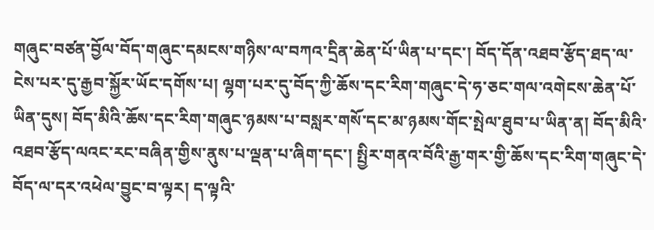གཞུང་བཙན་བྱོལ་བོད་གཞུང་དམངས་གཉིས་ལ་བཀའ་དྲིན་ཆེན་པོ་ཡིན་པ་དང་། བོད་དོན་འཐབ་རྩོད་ཐད་ལ་ངེས་པར་དུ་རྒྱབ་སྐྱོར་ཡོང་དགོས་པ། ལྷག་པར་དུ་བོད་ཀྱི་ཆོས་དང་རིག་གཞུང་དེ་ཧ་ཅང་གལ་འགེངས་ཆེན་པོ་ཡིན་དུས། བོད་མིའི་ཆོས་དང་རིག་གཞུང་ཉམས་པ་བསླར་གསོ་དང་མ་ཉམས་གོང་སྤེལ་ཐུབ་པ་ཡིན་ན། བོད་མིའི་འཐབ་རྩོད་ལའང་རང་བཞིན་གྱིས་ནུས་པ་ལྡན་པ་ཞིག་དང་། སྤྱིར་གནའ་བོའི་རྒྱ་གར་གྱི་ཆོས་དང་རིག་གཞུང་དེ་བོད་ལ་དར་འཕེལ་བྱུང་བ་ལྟར། ད་ལྟའི་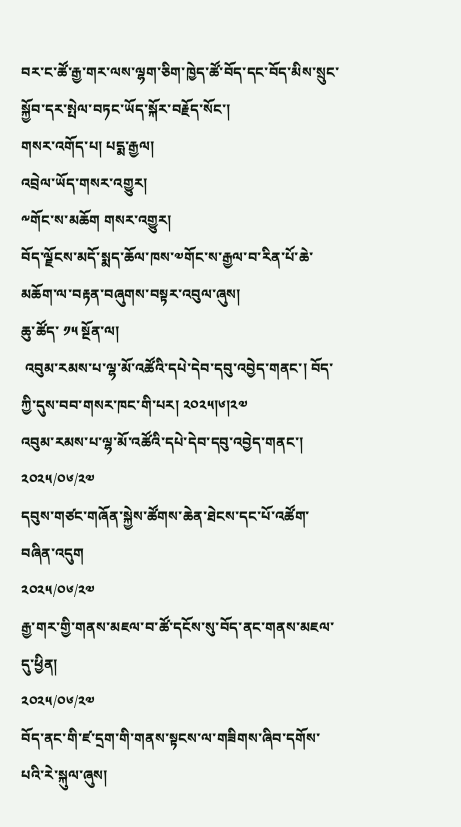བར་ང་ཚོ་རྒྱ་གར་ལས་ལྷག་ཅིག་ཁྱེད་ཚོ་བོད་དང་བོད་མིས་སྲུང་སྐྱོབ་དར་སྤེལ་བཏང་ཡོད་སྐོར་བརྗོད་སོང་།
གསར་འགོད་པ། པདྨ་རྒྱལ།
འབྲེལ་ཡོད་གསར་འགྱུར།
༸གོང་ས་མཆོག གསར་འགྱུར།
བོད་ལྗོངས་མདོ་སྨད་ཆོལ་ཁས་༧གོང་ས་རྒྱལ་བ་རིན་པོ་ཆེ་མཆོག་ལ་བརྟན་བཞུགས་བསྟར་འབུལ་ཞུས།
ཆུ་ཚོད་ ༡༥ སྔོན་ལ།
 འབུམ་རམས་པ་ལྷ་མོ་འཚོའི་དཔེ་དེབ་དབུ་འབྱེད་གནང་། བོད་ཀྱི་དུས་བབ་གསར་ཁང་གི་པར། ༢༠༢༥།༦།༢༧
འབུམ་རམས་པ་ལྷ་མོ་འཚོའི་དཔེ་དེབ་དབུ་འབྱེད་གནང་།
༢༠༢༥/༠༦/༢༧
དབུས་གཙང་གཞོན་སྐྱེས་ཚོགས་ཆེན་ཐེངས་དང་པོ་འཚོག་བཞིན་འདུག
༢༠༢༥/༠༦/༢༧
རྒྱ་གར་གྱི་གནས་མཇལ་བ་ཚོ་དངོས་སུ་བོད་ནང་གནས་མཇལ་དུ་ཕྱིན།
༢༠༢༥/༠༦/༢༧
བོད་ནང་གི་ཛ་དྲག་གི་གནས་སྟངས་ལ་གཟིགས་ཞིབ་དགོས་པའི་རེ་སྐུལ་ཞུས།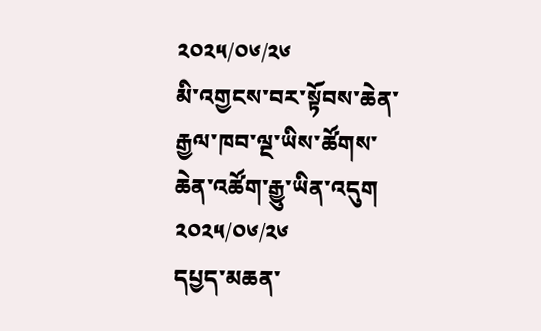༢༠༢༥/༠༦/༢༦
མི་འགྱངས་བར་སྟོབས་ཆེན་རྒྱལ་ཁབ་ལྔ་ཡིས་ཚོགས་ཆེན་འཚོག་རྒྱུ་ཡིན་འདུག
༢༠༢༥/༠༦/༢༦
དཔྱད་མཆན་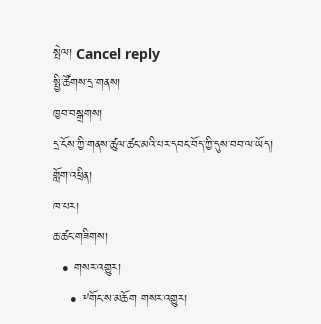སྤེལ། Cancel reply
སྤྱི་ཚོགས་དྲ་གནས།
ཁྱབ་བསྒྲགས།
དྲ་ངོས་ཀྱི་གནས་ཚུལ་ཚང་མའི་པར་དབང་བོད་ཀྱི་དུས་བབ་ལ་ཡོད།
གློག་འཕྲིན།
ཁ་པར།
ཆ་ཚང་གཟིགས།
  • གསར་འགྱུར།
    • ༸གོང་ས་མཆོག གསར་འགྱུར།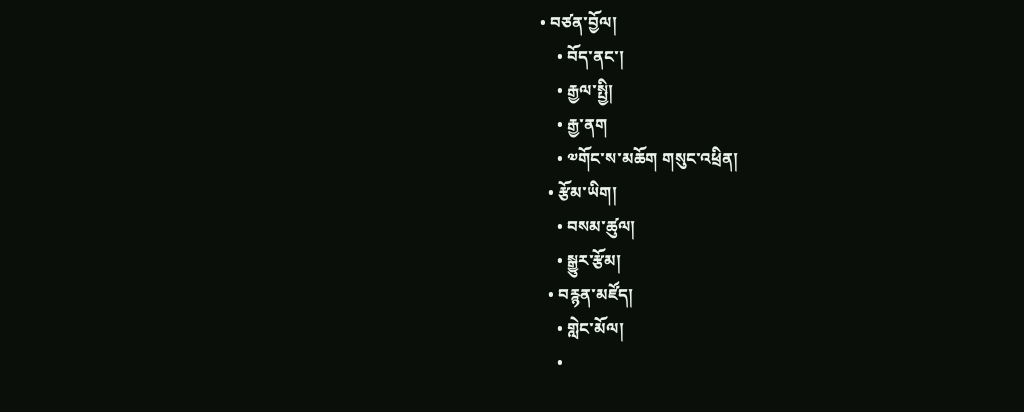• བཙན་བྱོལ།
    • བོད་ནང་།
    • རྒྱལ་སྤྱི།
    • རྒྱ་ནག
    • ༧གོང་ས་མཆོག གསུང་འཕྲིན།
  • རྩོམ་ཡིག།
    • བསམ་ཚུལ།
    • སྒྱུར་རྩོམ།
  • བརྙན་མཛོད།
    • གླེང་མོལ།
    •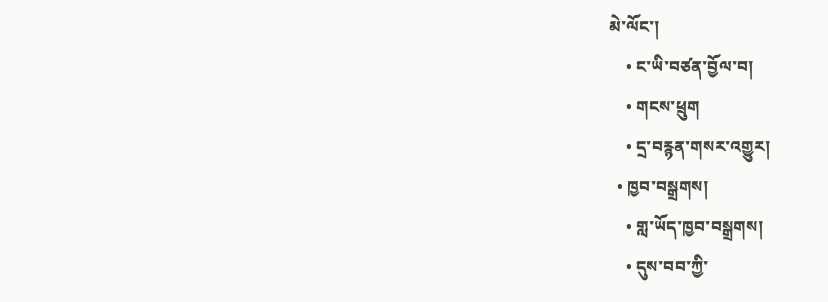མེ་ལོང་།
    • ང་ཡི་བཙན་བྱོལ་བ།
    • གངས་ཕྲུག
    • དྲ་བརྙན་གསར་འགྱུར།
  • ཁྱབ་བསྒྲགས།
    • གླ་ཡོད་ཁྱབ་བསྒྲགས།
    • དུས་བབ་ཀྱི་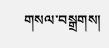གསལ་བསྒྲགས།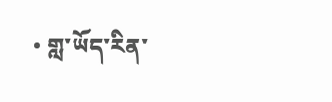• གླ་ཡོད་རིན་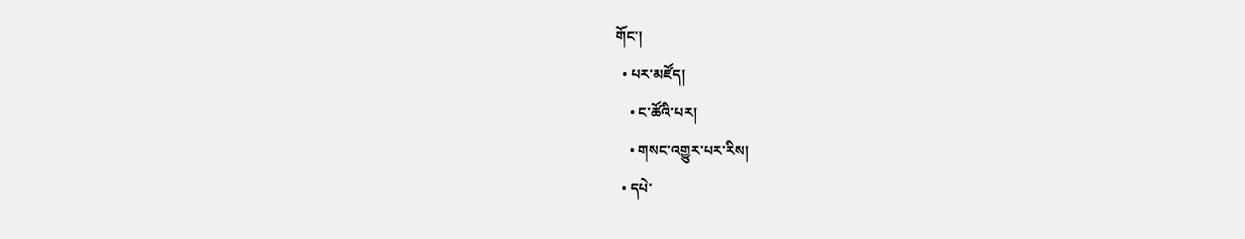གོང་།
  • པར་མཛོད།
    • ང་ཚོའི་པར།
    • གསང་འགྱུར་པར་རིས།
  • དཔེ་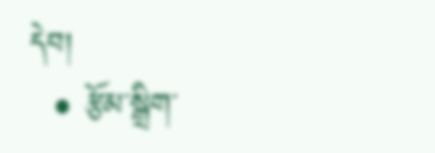དེབ།
  • རྩོམ་སྒྲིག་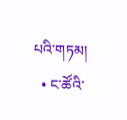པའི་གཏམ།
  • ང་ཚོའི་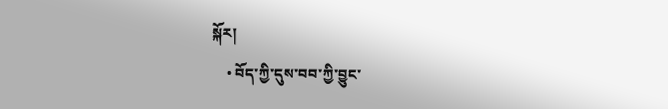སྐོར།
    • བོད་ཀྱི་དུས་བབ་ཀྱི་བྱུང་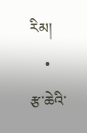རིམ།
    • རྩ་ཆེའི་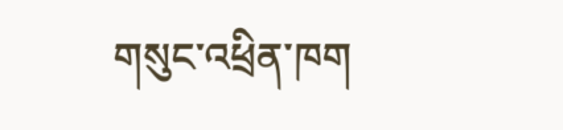གསུང་འཕྲིན་ཁག